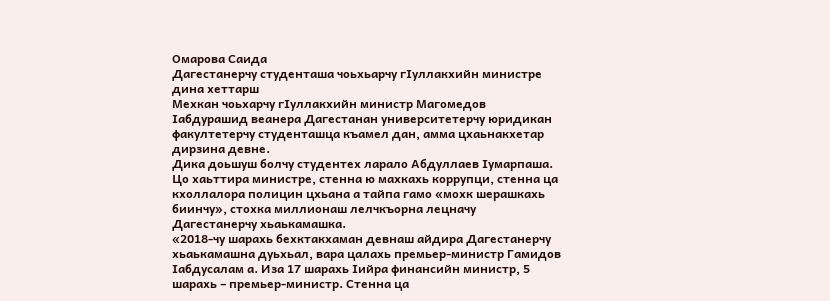Омарова Саида
Дагестанерчу студенташа чоьхьарчу гIуллакхийн министре дина хеттарш
Мехкан чоьхарчу гIуллакхийн министр Магомедов Iабдурашид веанера Дагестанан университетерчу юридикан факултетерчу студенташца къамел дан, амма цхаьнакхетар дирзина девне.
Дика доьшуш болчу студентех ларало Абдуллаев Iумарпаша. Цо хаьттира министре, стенна ю махкахь коррупци, стенна ца кхоллалора полицин цхьана а тайпа гамо «мохк шерашкахь биинчу», стохка миллионаш лелчкъорна лецначу Дагестанерчу хьаькамашка.
«2018-чу шарахь бехктакхаман девнаш айдира Дагестанерчу хьаькамашна дуьхьал, вара цалахь премьер-министр Гамидов Iабдусалам а. Иза 17 шарахь Iийра финансийн министр, 5 шарахь – премьер-министр. Стенна ца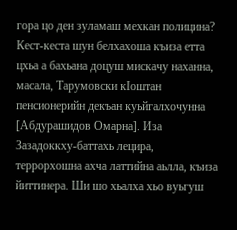гора цо ден зуламаш мехкан полицина? Кест-кеста шун белхахоша къиза етта цхьа а бахьана доцуш мискачу наханна, масала, Тарумовски кIоштан пенсионерийн декъан куьйгалхочунна [Абдурашидов Омарна]. Иза Зазадоккху-баттахь лецира, террорхошна ахча латтийна аьлла, къиза йиттинера. Ши шо хьалха хьо вуьгуш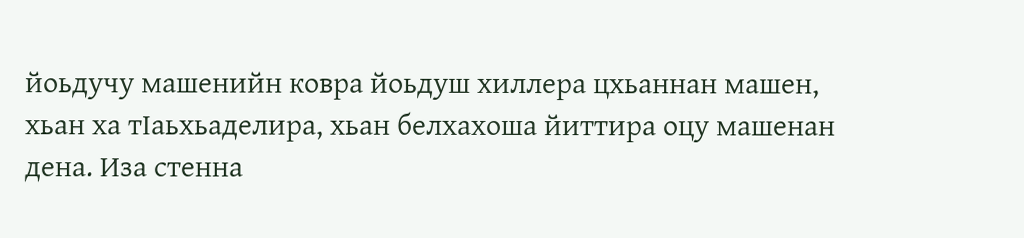йоьдучу машенийн ковра йоьдуш хиллера цхьаннан машен, хьан ха тIаьхьаделира, хьан белхахоша йиттира оцу машенан дена. Иза стенна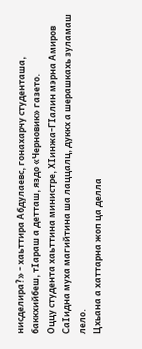нисделира?» - хаьттира Абдулаевс, гонахарчу студенташа, баккхийбеш, тIараш а детташ, яздо «Черновик» газето.
Оццу студента хаьттина министре, ХIинжа-ГIалин мэрна Амиров СаIидна муха магийтина ша лаццалц, дуккх а шерашкахь зуламаш лело.
Цхьана а хаттарна жоп ца делла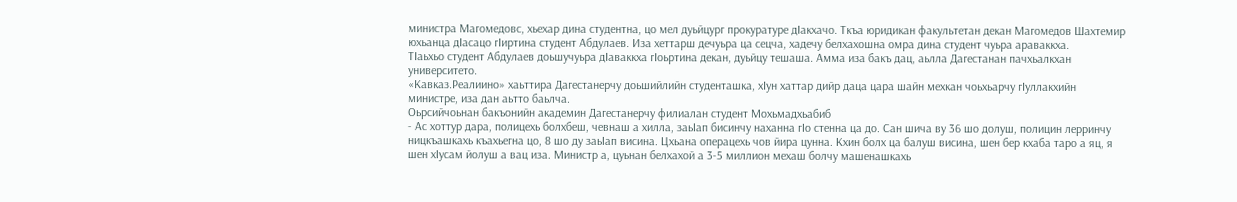министра Магомедовс, хьехар дина студентна, цо мел дуьйцург прокуратуре дIакхачо. Ткъа юридикан факультетан декан Магомедов Шахтемир юхьанца дIасацо гIиртина студент Абдулаев. Иза хеттарш дечуьра ца сецча, хадечу белхахошна омра дина студент чуьра араваккха.
ТIаьхьо студент Абдулаев доьшучуьра дIаваккха гIоьртина декан, дуьйцу тешаша. Амма иза бакъ дац, аьлла Дагестанан пачхьалкхан университето.
«Кавказ.Реалиино» хаьттира Дагестанерчу доьшийлийн студенташка, хIун хаттар дийр даца цара шайн мехкан чоьхьарчу гIуллакхийн министре, иза дан аьтто баьлча.
Оьрсийчоьнан бакъонийн академин Дагестанерчу филиалан студент Мохьмадхьабиб
- Ас хоттур дара, полицехь болхбеш, чевнаш а хилла, заьIап бисинчу наханна гIо стенна ца до. Сан шича ву 36 шо долуш, полицин лерринчу ницкъашкахь къахьегна цо, 8 шо ду заьIап висина. Цхьана операцехь чов йира цунна. Кхин болх ца балуш висина, шен бер кхаба таро а яц, я шен хIусам йолуш а вац иза. Министр а, цуьнан белхахой а 3-5 миллион мехаш болчу машенашкахь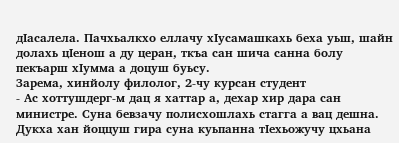дIасалела. Пачхьалкхо еллачу хIусамашкахь беха уьш, шайн долахь цIенош а ду церан, ткъа сан шича санна болу пекъарш хIумма а доцуш буьсу.
Зарема, хинйолу филолог, 2-чу курсан студент
- Ас хоттушдерг-м дац я хаттар а, дехар хир дара сан министре. Суна бевзачу полисхошлахь стагга а вац дешна. Дукха хан йоццуш гира суна куьпанна тIехьожучу цхьана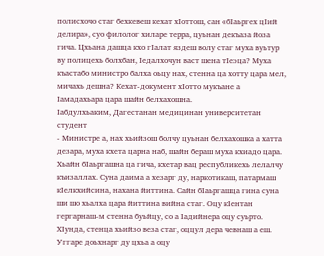полисхочо стаг бехкевеш кехат хIоттош, сан «бIаьргех цIий делира», суо филолог хиларе терра, цуьнан декъаза йоза гича. Цхьана дашца кхо гIалат яздеш волу стаг муха вуьтур ву полицехь болхбан, Iедалхочун васт шена тIеэца? Муха къастабо министро балха оьцу нах, стенна ца хотту цара мел, мичахь дешна? Кехат-документ хIотто мукъане а Iамадахьара цара шайн белхахошна.
Iабдулхьаким, Дагестанан медицинан университетан студент
- Министре а, нах хьийзош болчу цуьнан белхахошка а хатта дезара, муха кхета царна наб, шайн бераш муха кхиадо цара. Хьайн бIаьргашна ца гича, кхетар вац республикехь лелалчу къизаллах. Суна даима а хезарг ду, наркотикаш, патармаш кIелкхийсина, нахана йиттина. Сайн бIаьргашца гина суна ши шо хьалха цара йиттина вийна стаг. Оцу кIентан гергарнаш-м стенна буьйцу, со а Iадийнера оцу суьрто. ХIунда, стенца хьийзо веза стаг, оццул дера чевнаш а еш. Уггаре доьхнарг ду цхьа а оцу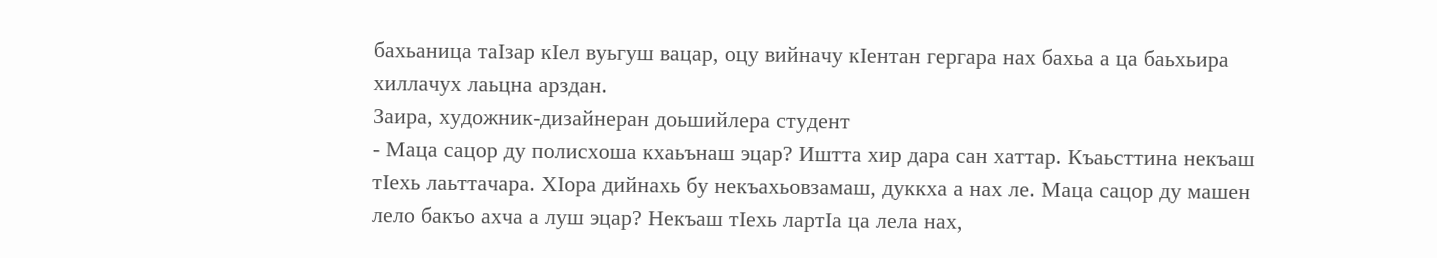бахьаница таIзар кIел вуьгуш вацар, оцу вийначу кIентан гергара нах бахьа а ца баьхьира хиллачух лаьцна арздан.
Заира, художник-дизайнеран доьшийлера студент
- Маца сацор ду полисхоша кхаьънаш эцар? Иштта хир дара сан хаттар. Къаьсттина некъаш тIехь лаьттачара. ХIора дийнахь бу некъахьовзамаш, дуккха а нах ле. Маца сацор ду машен лело бакъо ахча а луш эцар? Некъаш тIехь лартIа ца лела нах,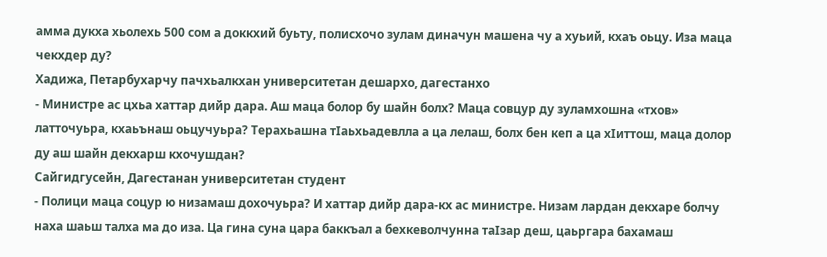амма дукха хьолехь 500 сом а доккхий буьту, полисхочо зулам диначун машена чу а хуьий, кхаъ оьцу. Иза маца чекхдер ду?
Хадижа, Петарбухарчу пачхьалкхан университетан дешархо, дагестанхо
- Министре ас цхьа хаттар дийр дара. Аш маца болор бу шайн болх? Маца совцур ду зуламхошна «тхов» латточуьра, кхаьънаш оьцучуьра? Терахьашна тIаьхьадевлла а ца лелаш, болх бен кеп а ца хIиттош, маца долор ду аш шайн декхарш кхочушдан?
Сайгидгусейн, Дагестанан университетан студент
- Полици маца соцур ю низамаш дохочуьра? И хаттар дийр дара-кх ас министре. Низам лардан декхаре болчу наха шаьш талха ма до иза. Ца гина суна цара баккъал а бехкеволчунна таIзар деш, цаьргара бахамаш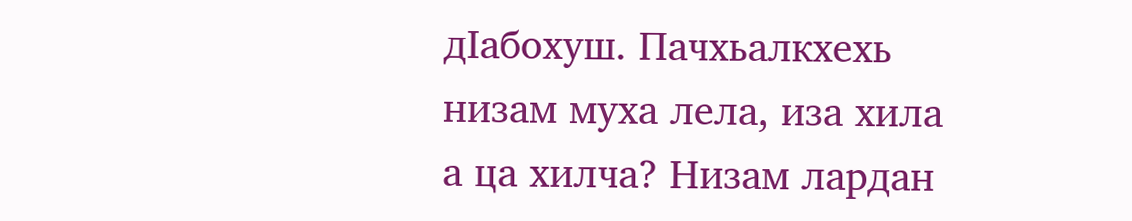дIабохуш. Пачхьалкхехь низам муха лела, иза хила а ца хилча? Низам лардан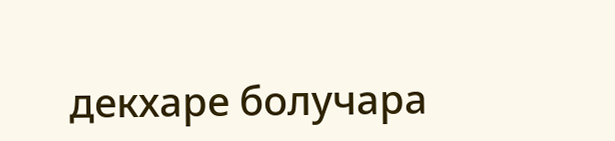декхаре болучара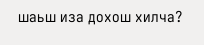шаьш иза дохош хилча?